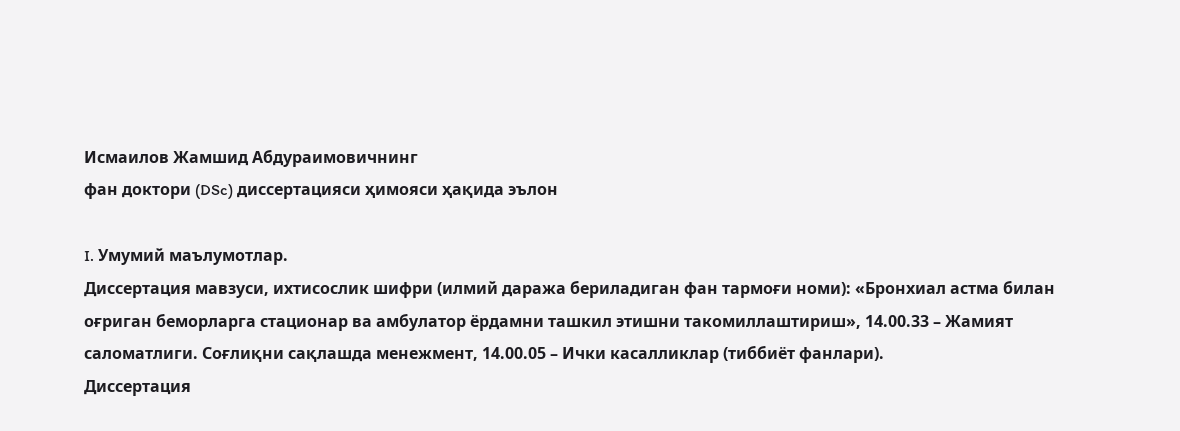Исмаилов Жамшид Абдураимовичнинг
фан доктори (DSc) диссертацияси ҳимояси ҳақида эълон

I. Умумий маълумотлар.
Диссертация мавзуси, ихтисослик шифри (илмий даража бериладиган фан тармоғи номи): «Бронхиал астма билан оғриган беморларга стационар ва амбулатор ёрдамни ташкил этишни такомиллаштириш», 14.00.33 – Жамият саломатлиги. Соғлиқни сақлашда менежмент, 14.00.05 – Ички касалликлар (тиббиёт фанлари).
Диссертация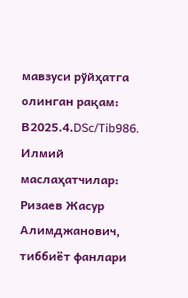мавзуси рўйҳатга олинган рақам: В2025.4.DSc/Tib986.
Илмий маслаҳатчилар: Ризаев Жасур Алимджанович, тиббиёт фанлари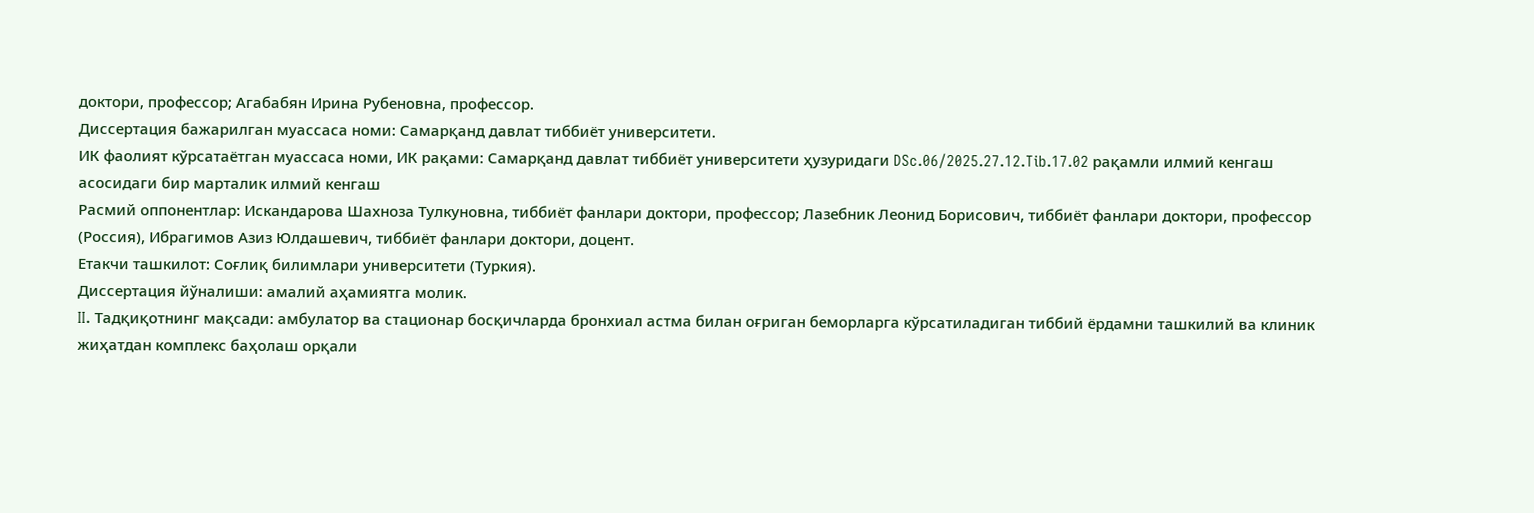доктори, профессор; Агабабян Ирина Рубеновна, профессор.
Диссертация бажарилган муассаса номи: Самарқанд давлат тиббиёт университети.
ИК фаолият кўрсатаётган муассаса номи, ИК рақами: Самарқанд давлат тиббиёт университети ҳузуридаги DSc.06/2025.27.12.Tib.17.02 рақамли илмий кенгаш асосидаги бир марталик илмий кенгаш
Расмий оппонентлар: Искандарова Шахноза Тулкуновна, тиббиёт фанлари доктори, профессор; Лазебник Леонид Борисович, тиббиёт фанлари доктори, профессор (Россия), Ибрагимов Азиз Юлдашевич, тиббиёт фанлари доктори, доцент.
Етакчи ташкилот: Соғлиқ билимлари университети (Туркия).
Диссертация йўналиши: амалий аҳамиятга молик.
II. Тадқиқотнинг мақсади: амбулатор ва стационар босқичларда бронхиал астма билан оғриган беморларга кўрсатиладиган тиббий ёрдамни ташкилий ва клиник жиҳатдан комплекс баҳолаш орқали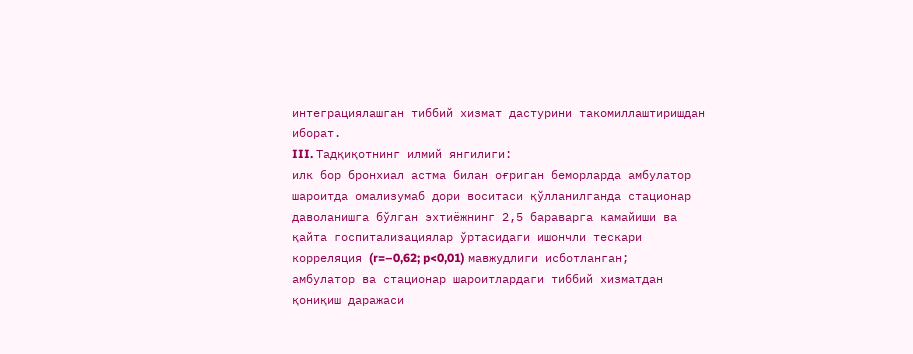интеграциялашган тиббий хизмат дастурини такомиллаштиришдан иборат.
III. Тадқиқотнинг илмий янгилиги:
илк бор бронхиал астма билан оғриган беморларда амбулатор шароитда омализумаб дори воситаси қўлланилганда стационар даволанишга бўлган эхтиёжнинг 2,5 бараварга камайиши ва қайта госпитализациялар ўртасидаги ишончли тескари корреляция (r=–0,62; p<0,01) мавжудлиги исботланган;
амбулатор ва стационар шароитлардаги тиббий хизматдан қониқиш даражаси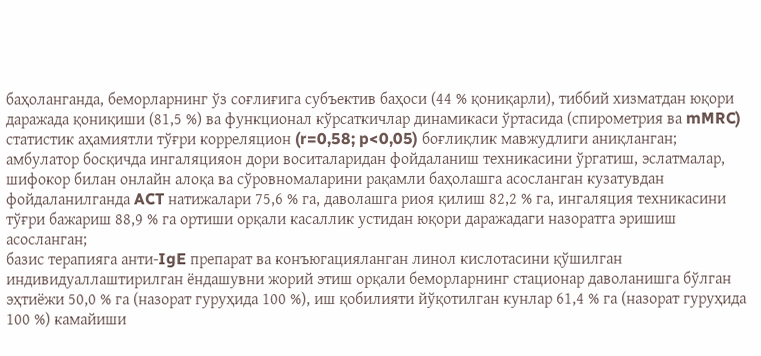баҳоланганда, беморларнинг ўз соғлиғига субъектив баҳоси (44 % қониқарли), тиббий хизматдан юқори даражада қониқиши (81,5 %) ва функционал кўрсаткичлар динамикаси ўртасида (спирометрия ва mMRC) статистик аҳамиятли тўғри корреляцион (r=0,58; p<0,05) боғлиқлик мавжудлиги аниқланган;
амбулатор босқичда ингаляцияон дори воситаларидан фойдаланиш техникасини ўргатиш, эслатмалар, шифокор билан онлайн алоқа ва сўровномаларини рақамли баҳолашга асосланган кузатувдан фойдаланилганда ACT натижалари 75,6 % га, даволашга риоя қилиш 82,2 % га, ингаляция техникасини тўғри бажариш 88,9 % га ортиши орқали касаллик устидан юқори даражадаги назоратга эришиш асосланган;
базис терапияга анти-IgE препарат ва конъюгацияланган линол кислотасини қўшилган индивидуаллаштирилган ёндашувни жорий этиш орқали беморларнинг стационар даволанишга бўлган эҳтиёжи 50,0 % га (назорат гуруҳида 100 %), иш қобилияти йўқотилган кунлар 61,4 % га (назорат гуруҳида 100 %) камайиши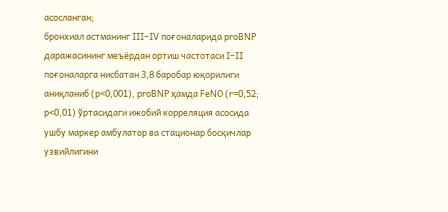асосланган;
бронхиал астманинг III–IV поғоналарида proBNP даражасининг меъёрдан ортиш частотаси I–II поғоналарга нисбатан 3,8 баробар юқорилиги аниқланиб (p<0,001), proBNP ҳамда FeNO (r=0,52; p<0,01) ўртасидаги ижобий корреляция асосида ушбу маркер амбулатор ва стационар босқичлар узвийлигини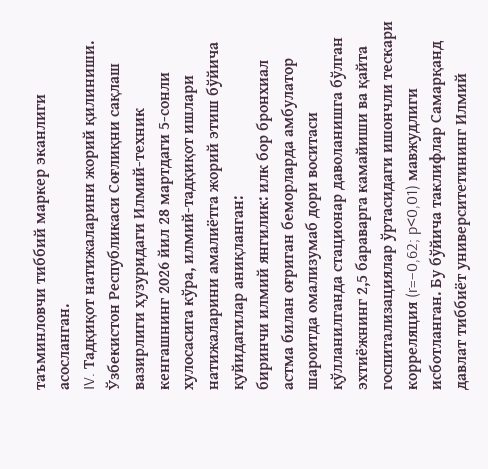таъминловчи тиббий маркер эканлиги асосланган.
IV. Тадқиқот натижаларини жорий қилиниши.
Ўзбекистон Республикаси Соғлиқни сақлаш вазирлиги ҳузуридаги Илмий-техник кенгашнинг 2026 йил 28 мартдаги 5-сонли хулосасига кўра, илмий-тадқиқот ишлари натижаларини амалиётга жорий этиш бўйича қуйидагилар аниқланган:
биринчи илмий янгилик: илк бор бронхиал астма билан оғриган беморларда амбулатор шароитда омализумаб дори воситаси қўлланилганда стационар даволанишга бўлган эхтиёжнинг 2,5 бараварга камайиши ва қайта госпитализациялар ўртасидаги ишончли тескари корреляция (r=–0,62; p<0,01) мавжудлиги исботланган. Бу бўйича таклифлар Самарқанд давлат тиббиёт университетининг Илмий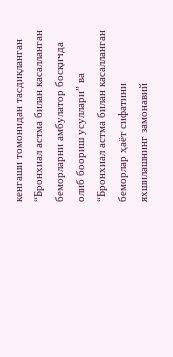кенгаши томонидан тасдиқланган “Бронхиал астма билан касалланган беморларни амбулатор босқичда олиб боориш усуллари” ва “Бронхиал астма билан касалланган беморлар ҳаёт сифатини яхшилашнинг замонавий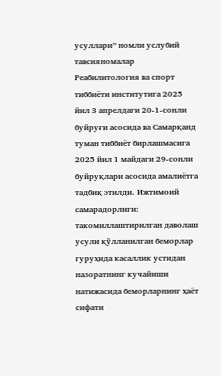усуллари” номли услубий тавсияномалар Реабилитология ва спорт тиббиёти институтига 2025 йил 3 апрелдаги 20-1-сонли буйруғи асосида ва Самарқанд туман тиббиёт бирлашмасига 2025 йил 1 майдаги 29-сонли буйруқлари асосида амалиётга тадбиқ этилди. Ижтимоий самарадорлиги: такомиллаштирилган даволаш усули қўлланилган беморлар гуруҳида касаллик устидан назоратнинг кучайиши натижасида беморларнинг ҳаёт сифати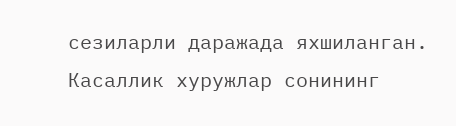сезиларли даражада яхшиланган. Касаллик хуружлар сонининг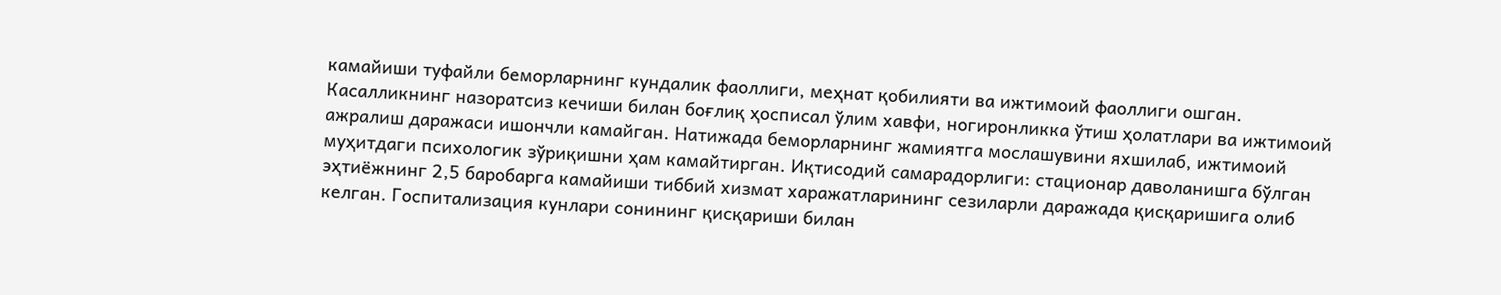камайиши туфайли беморларнинг кундалик фаоллиги, меҳнат қобилияти ва ижтимоий фаоллиги ошган. Касалликнинг назоратсиз кечиши билан боғлиқ ҳосписал ўлим хавфи, ногиронликка ўтиш ҳолатлари ва ижтимоий ажралиш даражаси ишончли камайган. Натижада беморларнинг жамиятга мослашувини яхшилаб, ижтимоий муҳитдаги психологик зўриқишни ҳам камайтирган. Иқтисодий самарадорлиги: стационар даволанишга бўлган эҳтиёжнинг 2,5 баробарга камайиши тиббий хизмат харажатларининг сезиларли даражада қисқаришига олиб келган. Госпитализация кунлари сонининг қисқариши билан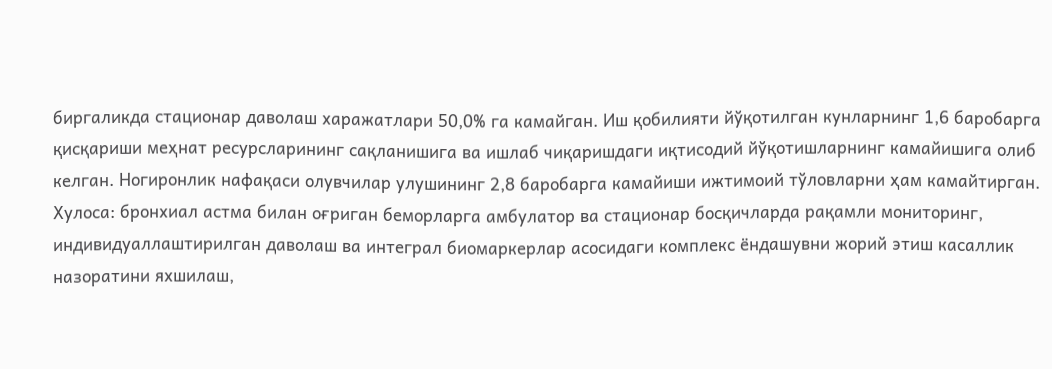биргаликда стационар даволаш харажатлари 50,0% га камайган. Иш қобилияти йўқотилган кунларнинг 1,6 баробарга қисқариши меҳнат ресурсларининг сақланишига ва ишлаб чиқаришдаги иқтисодий йўқотишларнинг камайишига олиб келган. Ногиронлик нафақаси олувчилар улушининг 2,8 баробарга камайиши ижтимоий тўловларни ҳам камайтирган. Хулоса: бронхиал астма билан оғриган беморларга амбулатор ва стационар босқичларда рақамли мониторинг, индивидуаллаштирилган даволаш ва интеграл биомаркерлар асосидаги комплекс ёндашувни жорий этиш касаллик назоратини яхшилаш,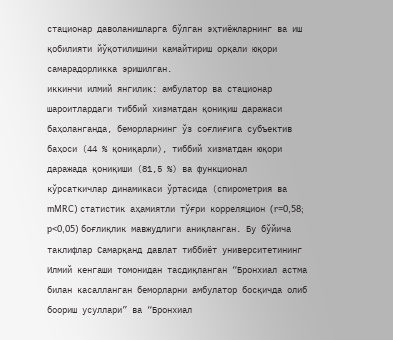стационар даволанишларга бўлган эҳтиёжларнинг ва иш қобилияти йўқотилишини камайтириш орқали юқори самарадорликка эришилган.
иккинчи илмий янгилик: амбулатор ва стационар шароитлардаги тиббий хизматдан қониқиш даражаси баҳоланганда, беморларнинг ўз соғлиғига субъектив баҳоси (44 % қониқарли), тиббий хизматдан юқори даражада қониқиши (81,5 %) ва функционал кўрсаткичлар динамикаси ўртасида (спирометрия ва mMRC) статистик аҳамиятли тўғри корреляцион (r=0,58; p<0,05) боғлиқлик мавжудлиги аниқланган. Бу бўйича таклифлар Самарқанд давлат тиббиёт университетининг Илмий кенгаши томонидан тасдиқланган “Бронхиал астма билан касалланган беморларни амбулатор босқичда олиб боориш усуллари” ва “Бронхиал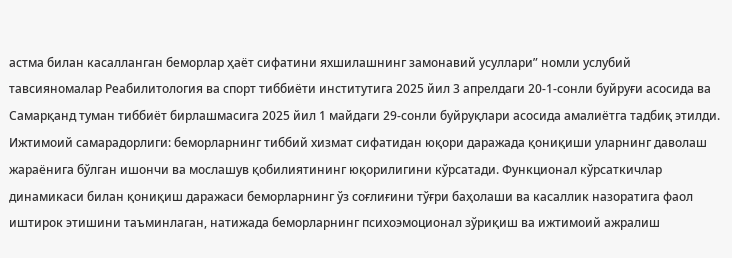астма билан касалланган беморлар ҳаёт сифатини яхшилашнинг замонавий усуллари” номли услубий тавсияномалар Реабилитология ва спорт тиббиёти институтига 2025 йил 3 апрелдаги 20-1-сонли буйруғи асосида ва Самарқанд туман тиббиёт бирлашмасига 2025 йил 1 майдаги 29-сонли буйруқлари асосида амалиётга тадбиқ этилди. Ижтимоий самарадорлиги: беморларнинг тиббий хизмат сифатидан юқори даражада қониқиши уларнинг даволаш жараёнига бўлган ишончи ва мослашув қобилиятининг юқорилигини кўрсатади. Функционал кўрсаткичлар динамикаси билан қониқиш даражаси беморларнинг ўз соғлиғини тўғри баҳолаши ва касаллик назоратига фаол иштирок этишини таъминлаган, натижада беморларнинг психоэмоционал зўриқиш ва ижтимоий ажралиш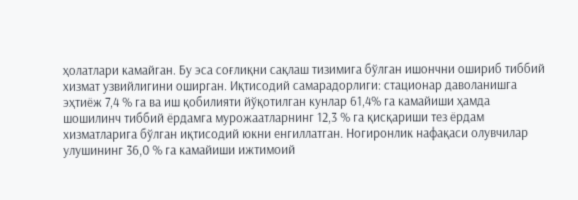ҳолатлари камайган. Бу эса соғлиқни сақлаш тизимига бўлган ишончни ошириб тиббий хизмат узвийлигини оширган. Иқтисодий самарадорлиги: стационар даволанишга эҳтиёж 7,4 % га ва иш қобилияти йўқотилган кунлар 61,4% га камайиши ҳамда шошилинч тиббий ёрдамга мурожаатларнинг 12,3 % га қисқариши тез ёрдам хизматларига бўлган иқтисодий юкни енгиллатган. Ногиронлик нафақаси олувчилар улушининг 36,0 % га камайиши ижтимоий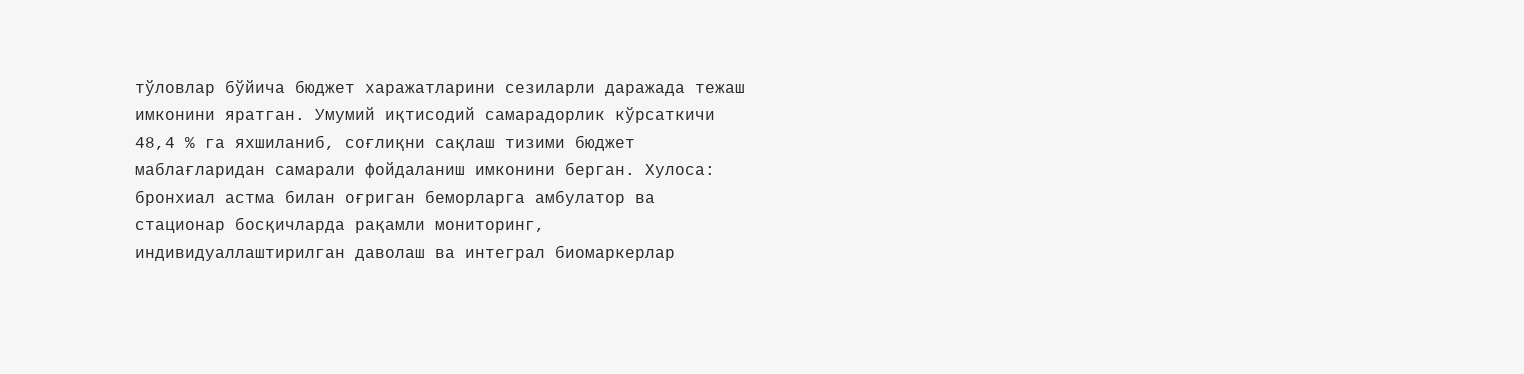тўловлар бўйича бюджет харажатларини сезиларли даражада тежаш имконини яратган. Умумий иқтисодий самарадорлик кўрсаткичи 48,4 % га яхшиланиб, соғлиқни сақлаш тизими бюджет маблағларидан самарали фойдаланиш имконини берган. Хулоса: бронхиал астма билан оғриган беморларга амбулатор ва стационар босқичларда рақамли мониторинг, индивидуаллаштирилган даволаш ва интеграл биомаркерлар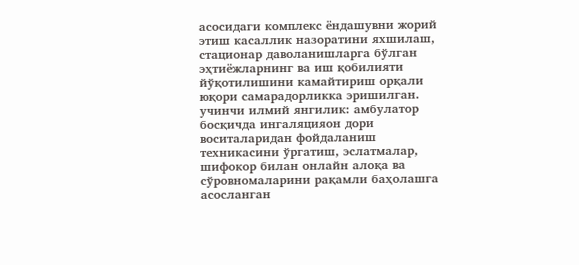асосидаги комплекс ёндашувни жорий этиш касаллик назоратини яхшилаш, стационар даволанишларга бўлган эҳтиёжларнинг ва иш қобилияти йўқотилишини камайтириш орқали юқори самарадорликка эришилган.
учинчи илмий янгилик: амбулатор босқичда ингаляцияон дори воситаларидан фойдаланиш техникасини ўргатиш, эслатмалар, шифокор билан онлайн алоқа ва сўровномаларини рақамли баҳолашга асосланган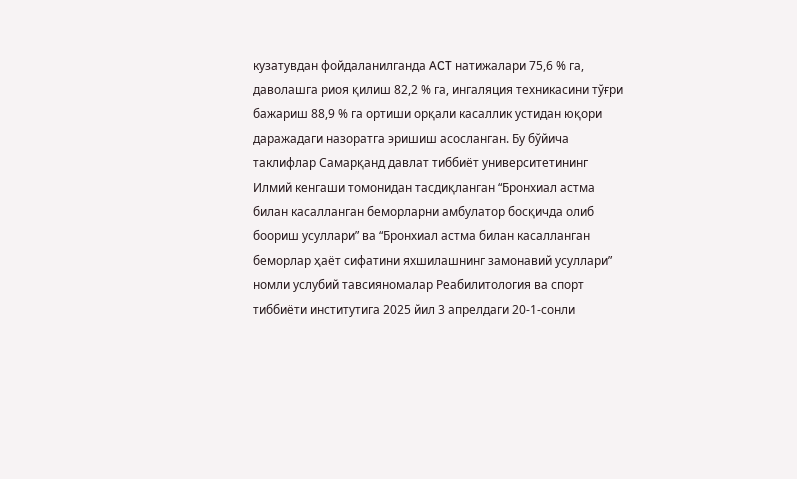кузатувдан фойдаланилганда ACT натижалари 75,6 % га, даволашга риоя қилиш 82,2 % га, ингаляция техникасини тўғри бажариш 88,9 % га ортиши орқали касаллик устидан юқори даражадаги назоратга эришиш асосланган. Бу бўйича таклифлар Самарқанд давлат тиббиёт университетининг Илмий кенгаши томонидан тасдиқланган “Бронхиал астма билан касалланган беморларни амбулатор босқичда олиб боориш усуллари” ва “Бронхиал астма билан касалланган беморлар ҳаёт сифатини яхшилашнинг замонавий усуллари” номли услубий тавсияномалар Реабилитология ва спорт тиббиёти институтига 2025 йил 3 апрелдаги 20-1-сонли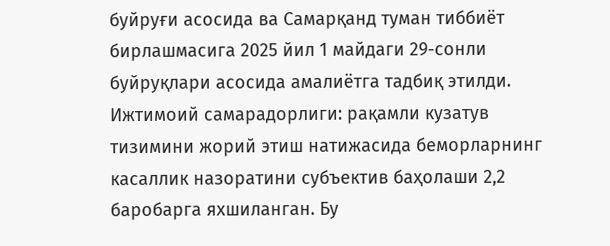буйруғи асосида ва Самарқанд туман тиббиёт бирлашмасига 2025 йил 1 майдаги 29-сонли буйруқлари асосида амалиётга тадбиқ этилди. Ижтимоий самарадорлиги: рақамли кузатув тизимини жорий этиш натижасида беморларнинг касаллик назоратини субъектив баҳолаши 2,2 баробарга яхшиланган. Бу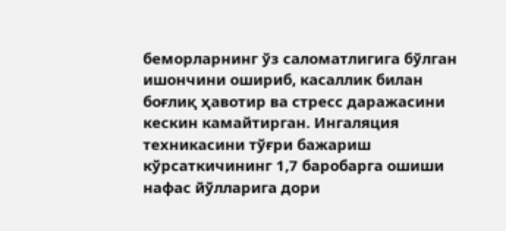беморларнинг ўз саломатлигига бўлган ишончини ошириб, касаллик билан боғлиқ ҳавотир ва стресс даражасини кескин камайтирган. Ингаляция техникасини тўғри бажариш кўрсаткичининг 1,7 баробарга ошиши нафас йўлларига дори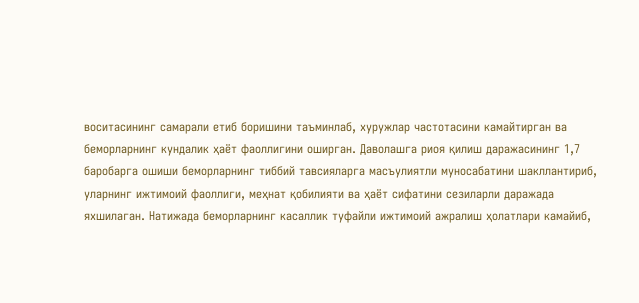воситасининг самарали етиб боришини таъминлаб, хуружлар частотасини камайтирган ва беморларнинг кундалик ҳаёт фаоллигини оширган. Даволашга риоя қилиш даражасининг 1,7 баробарга ошиши беморларнинг тиббий тавсияларга масъулиятли муносабатини шакллантириб, уларнинг ижтимоий фаоллиги, меҳнат қобилияти ва ҳаёт сифатини сезиларли даражада яхшилаган. Натижада беморларнинг касаллик туфайли ижтимоий ажралиш ҳолатлари камайиб,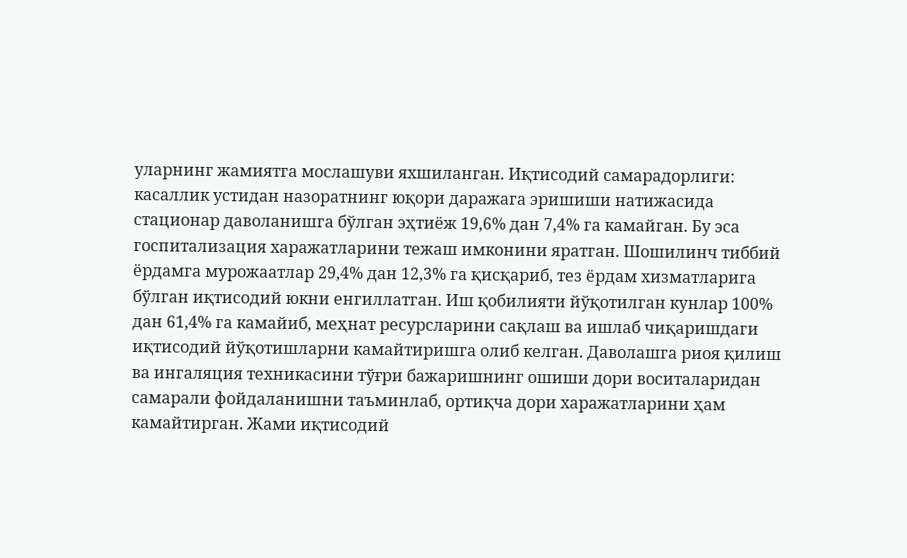уларнинг жамиятга мослашуви яхшиланган. Иқтисодий самарадорлиги: касаллик устидан назоратнинг юқори даражага эришиши натижасида стационар даволанишга бўлган эҳтиёж 19,6% дан 7,4% га камайган. Бу эса госпитализация харажатларини тежаш имконини яратган. Шошилинч тиббий ёрдамга мурожаатлар 29,4% дан 12,3% га қисқариб, тез ёрдам хизматларига бўлган иқтисодий юкни енгиллатган. Иш қобилияти йўқотилган кунлар 100% дан 61,4% га камайиб, меҳнат ресурсларини сақлаш ва ишлаб чиқаришдаги иқтисодий йўқотишларни камайтиришга олиб келган. Даволашга риоя қилиш ва ингаляция техникасини тўғри бажаришнинг ошиши дори воситаларидан самарали фойдаланишни таъминлаб, ортиқча дори харажатларини ҳам камайтирган. Жами иқтисодий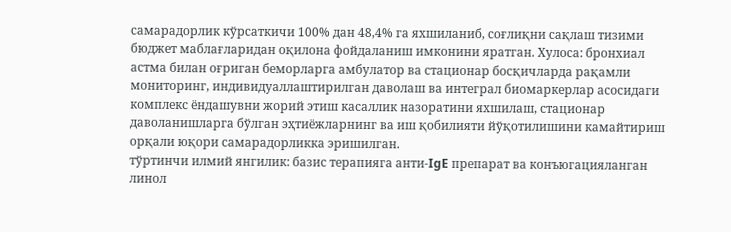самарадорлик кўрсаткичи 100% дан 48,4% га яхшиланиб, соғлиқни сақлаш тизими бюджет маблағларидан оқилона фойдаланиш имконини яратган. Хулоса: бронхиал астма билан оғриган беморларга амбулатор ва стационар босқичларда рақамли мониторинг, индивидуаллаштирилган даволаш ва интеграл биомаркерлар асосидаги комплекс ёндашувни жорий этиш касаллик назоратини яхшилаш, стационар даволанишларга бўлган эҳтиёжларнинг ва иш қобилияти йўқотилишини камайтириш орқали юқори самарадорликка эришилган.
тўртинчи илмий янгилик: базис терапияга анти-IgE препарат ва конъюгацияланган линол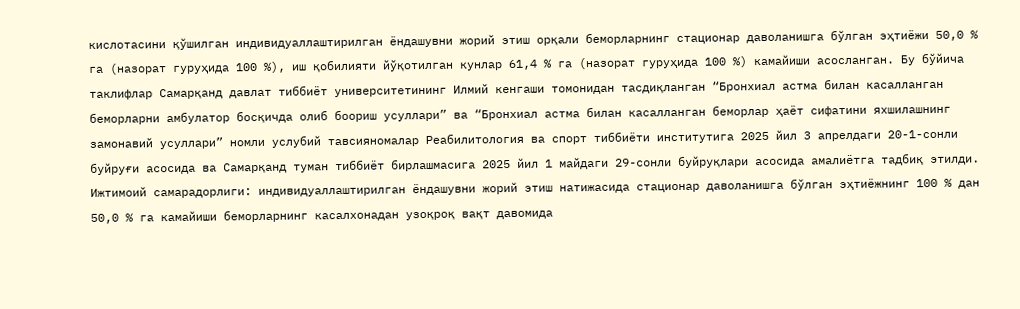кислотасини қўшилган индивидуаллаштирилган ёндашувни жорий этиш орқали беморларнинг стационар даволанишга бўлган эҳтиёжи 50,0 % га (назорат гуруҳида 100 %), иш қобилияти йўқотилган кунлар 61,4 % га (назорат гуруҳида 100 %) камайиши асосланган. Бу бўйича таклифлар Самарқанд давлат тиббиёт университетининг Илмий кенгаши томонидан тасдиқланган “Бронхиал астма билан касалланган беморларни амбулатор босқичда олиб боориш усуллари” ва “Бронхиал астма билан касалланган беморлар ҳаёт сифатини яхшилашнинг замонавий усуллари” номли услубий тавсияномалар Реабилитология ва спорт тиббиёти институтига 2025 йил 3 апрелдаги 20-1-сонли буйруғи асосида ва Самарқанд туман тиббиёт бирлашмасига 2025 йил 1 майдаги 29-сонли буйруқлари асосида амалиётга тадбиқ этилди. Ижтимоий самарадорлиги: индивидуаллаштирилган ёндашувни жорий этиш натижасида стационар даволанишга бўлган эҳтиёжнинг 100 % дан 50,0 % га камайиши беморларнинг касалхонадан узоқроқ вақт давомида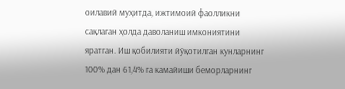оилавий муҳитда, ижтимоий фаолликни сақлаган ҳолда даволаниш имкониятини яратган. Иш қобилияти йўқотилган кунларнинг 100% дан 61,4% га камайиши беморларнинг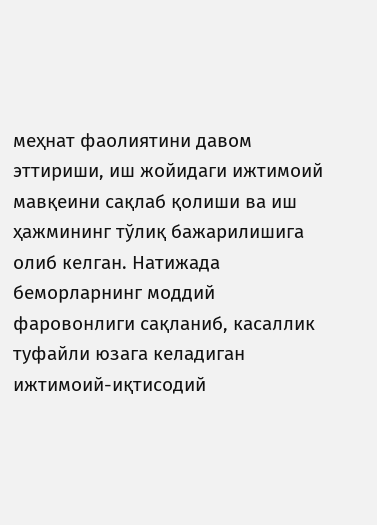меҳнат фаолиятини давом эттириши, иш жойидаги ижтимоий мавқеини сақлаб қолиши ва иш ҳажмининг тўлиқ бажарилишига олиб келган. Натижада беморларнинг моддий фаровонлиги сақланиб, касаллик туфайли юзага келадиган ижтимоий-иқтисодий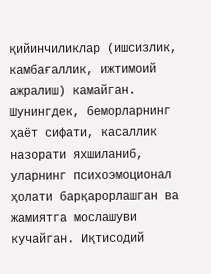қийинчиликлар (ишсизлик, камбағаллик, ижтимоий ажралиш) камайган. Шунингдек, беморларнинг ҳаёт сифати, касаллик назорати яхшиланиб, уларнинг психоэмоционал ҳолати барқарорлашган ва жамиятга мослашуви кучайган. Иқтисодий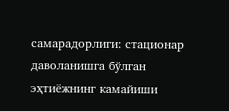самарадорлиги: стационар даволанишга бўлган эҳтиёжнинг камайиши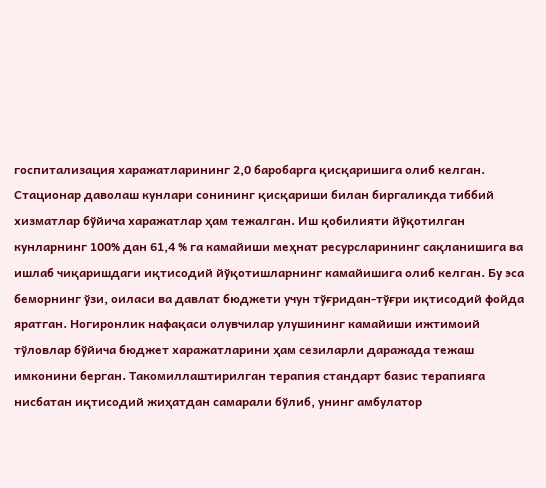госпитализация харажатларининг 2,0 баробарга қисқаришига олиб келган. Стационар даволаш кунлари сонининг қисқариши билан биргаликда тиббий хизматлар бўйича харажатлар ҳам тежалган. Иш қобилияти йўқотилган кунларнинг 100% дан 61,4 % га камайиши меҳнат ресурсларининг сақланишига ва ишлаб чиқаришдаги иқтисодий йўқотишларнинг камайишига олиб келган. Бу эса беморнинг ўзи, оиласи ва давлат бюджети учун тўғридан-тўғри иқтисодий фойда яратган. Ногиронлик нафақаси олувчилар улушининг камайиши ижтимоий тўловлар бўйича бюджет харажатларини ҳам сезиларли даражада тежаш имконини берган. Такомиллаштирилган терапия стандарт базис терапияга нисбатан иқтисодий жиҳатдан самарали бўлиб, унинг амбулатор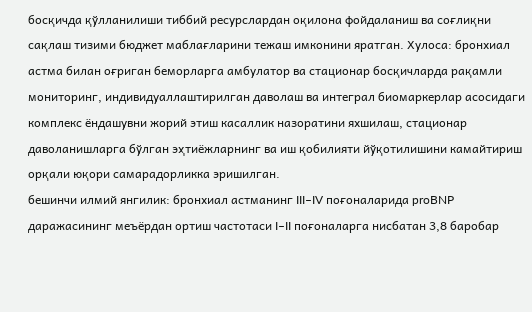босқичда қўлланилиши тиббий ресурслардан оқилона фойдаланиш ва соғлиқни сақлаш тизими бюджет маблағларини тежаш имконини яратган. Хулоса: бронхиал астма билан оғриган беморларга амбулатор ва стационар босқичларда рақамли мониторинг, индивидуаллаштирилган даволаш ва интеграл биомаркерлар асосидаги комплекс ёндашувни жорий этиш касаллик назоратини яхшилаш, стационар даволанишларга бўлган эҳтиёжларнинг ва иш қобилияти йўқотилишини камайтириш орқали юқори самарадорликка эришилган.
бешинчи илмий янгилик: бронхиал астманинг III–IV поғоналарида proBNP даражасининг меъёрдан ортиш частотаси I–II поғоналарга нисбатан 3,8 баробар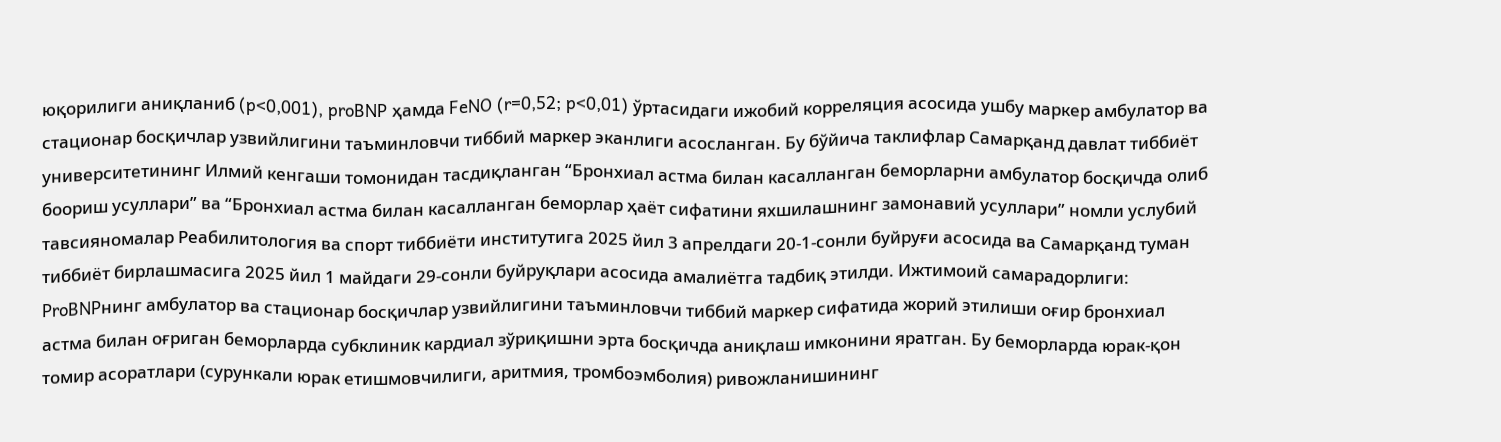юқорилиги аниқланиб (p<0,001), proBNP ҳамда FeNO (r=0,52; p<0,01) ўртасидаги ижобий корреляция асосида ушбу маркер амбулатор ва стационар босқичлар узвийлигини таъминловчи тиббий маркер эканлиги асосланган. Бу бўйича таклифлар Самарқанд давлат тиббиёт университетининг Илмий кенгаши томонидан тасдиқланган “Бронхиал астма билан касалланган беморларни амбулатор босқичда олиб боориш усуллари” ва “Бронхиал астма билан касалланган беморлар ҳаёт сифатини яхшилашнинг замонавий усуллари” номли услубий тавсияномалар Реабилитология ва спорт тиббиёти институтига 2025 йил 3 апрелдаги 20-1-сонли буйруғи асосида ва Самарқанд туман тиббиёт бирлашмасига 2025 йил 1 майдаги 29-сонли буйруқлари асосида амалиётга тадбиқ этилди. Ижтимоий самарадорлиги: ProBNPнинг амбулатор ва стационар босқичлар узвийлигини таъминловчи тиббий маркер сифатида жорий этилиши оғир бронхиал астма билан оғриган беморларда субклиник кардиал зўриқишни эрта босқичда аниқлаш имконини яратган. Бу беморларда юрак-қон томир асоратлари (сурункали юрак етишмовчилиги, аритмия, тромбоэмболия) ривожланишининг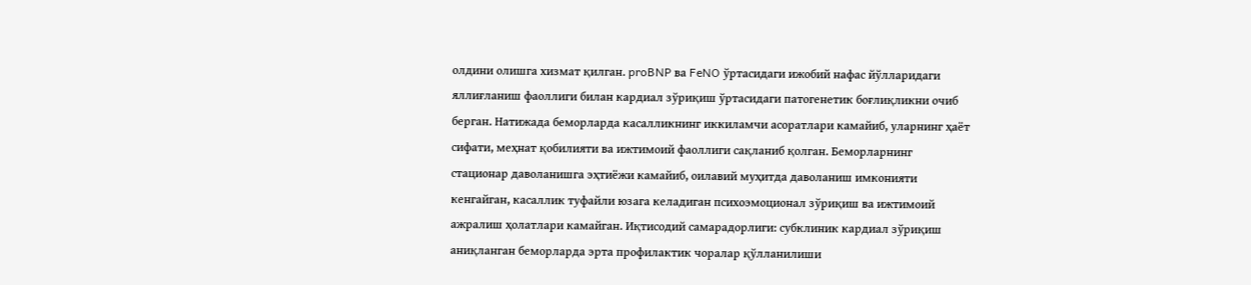олдини олишга хизмат қилган. proBNP ва FeNO ўртасидаги ижобий нафас йўлларидаги яллиғланиш фаоллиги билан кардиал зўриқиш ўртасидаги патогенетик боғлиқликни очиб берган. Натижада беморларда касалликнинг иккиламчи асоратлари камайиб, уларнинг ҳаёт сифати, меҳнат қобилияти ва ижтимоий фаоллиги сақланиб қолган. Беморларнинг стационар даволанишга эҳтиёжи камайиб, оилавий муҳитда даволаниш имконияти кенгайган, касаллик туфайли юзага келадиган психоэмоционал зўриқиш ва ижтимоий ажралиш ҳолатлари камайган. Иқтисодий самарадорлиги: субклиник кардиал зўриқиш аниқланган беморларда эрта профилактик чоралар қўлланилиши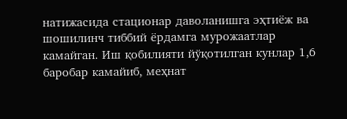натижасида стационар даволанишга эҳтиёж ва шошилинч тиббий ёрдамга мурожаатлар камайган. Иш қобилияти йўқотилган кунлар 1,6 баробар камайиб, меҳнат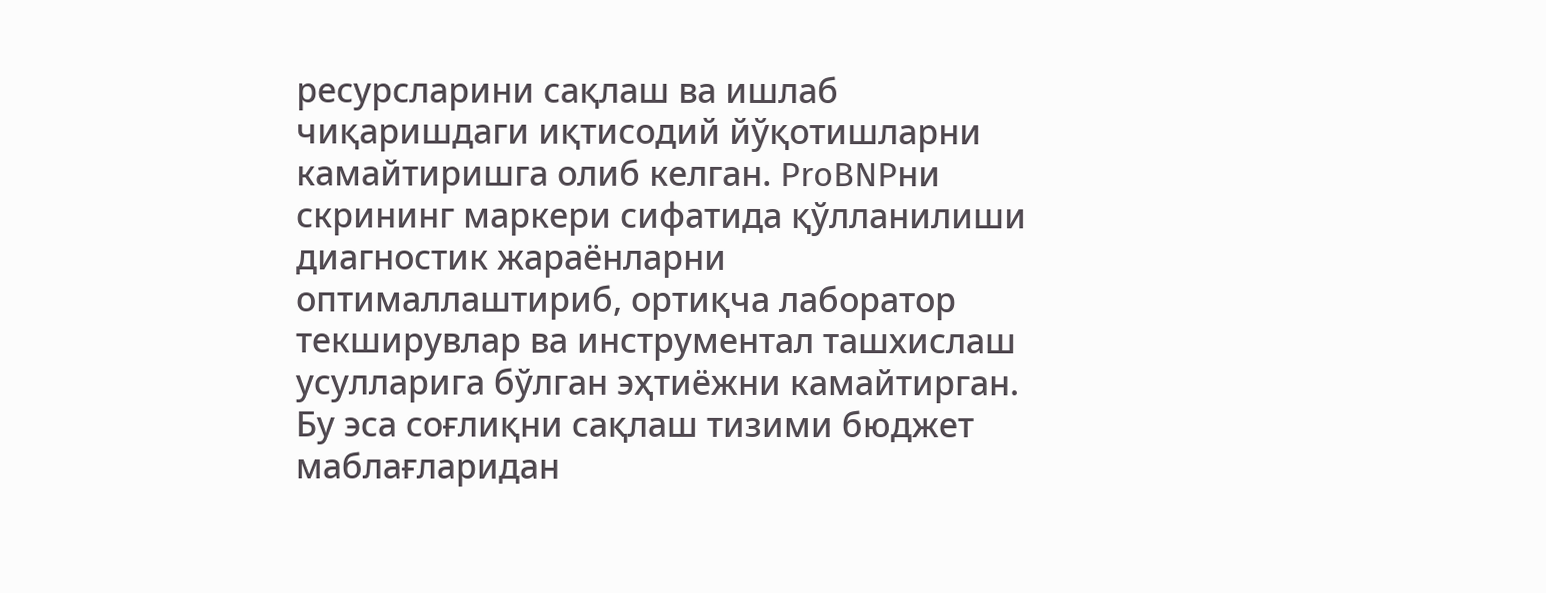ресурсларини сақлаш ва ишлаб чиқаришдаги иқтисодий йўқотишларни камайтиришга олиб келган. ProBNPни скрининг маркери сифатида қўлланилиши диагностик жараёнларни оптималлаштириб, ортиқча лаборатор текширувлар ва инструментал ташхислаш усулларига бўлган эҳтиёжни камайтирган. Бу эса соғлиқни сақлаш тизими бюджет маблағларидан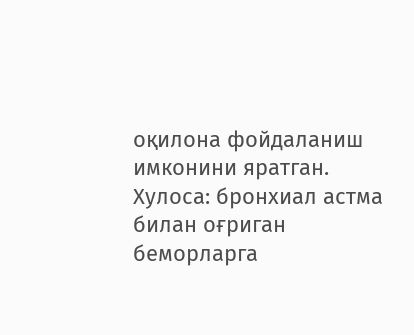оқилона фойдаланиш имконини яратган. Хулоса: бронхиал астма билан оғриган беморларга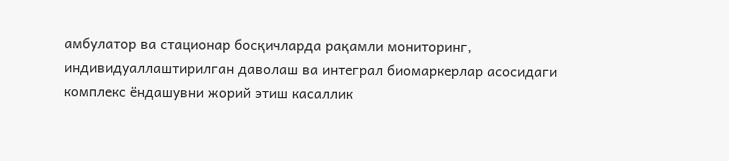амбулатор ва стационар босқичларда рақамли мониторинг, индивидуаллаштирилган даволаш ва интеграл биомаркерлар асосидаги комплекс ёндашувни жорий этиш касаллик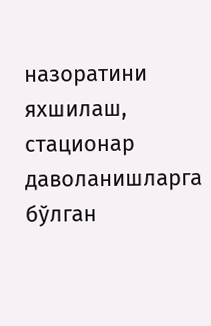назоратини яхшилаш, стационар даволанишларга бўлган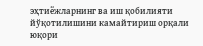эҳтиёжларнинг ва иш қобилияти йўқотилишини камайтириш орқали юқори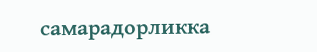самарадорликка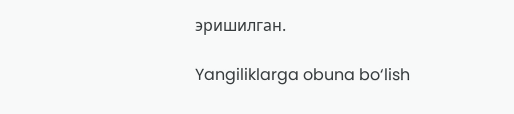эришилган.

Yangiliklarga obuna bo‘lish